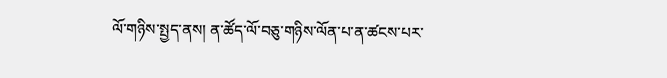ལོ་གཉིས་སྤྱད་ནས། ན་ཚོད་ལོ་བཅུ་གཉིས་ལོན་པ་ན་ཚངས་པར་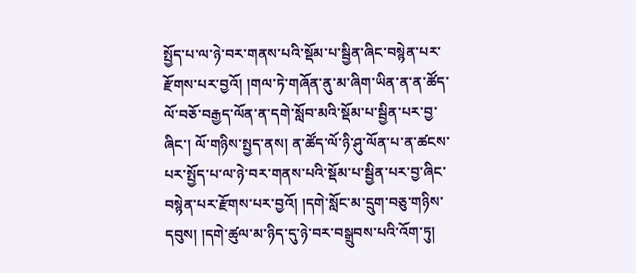སྤྱོད་པ་ལ་ཉེ་བར་གནས་པའི་སྡོམ་པ་སྦྱིན་ཞིང་བསྙེན་པར་རྫོགས་པར་བྱའོ། །གལ་ཏེ་གཞོན་ནུ་མ་ཞིག་ཡིན་ན་ན་ཚོད་ལོ་བཅོ་བརྒྱད་ལོན་ན་དགེ་སློབ་མའི་སྡོམ་པ་སྦྱིན་པར་བྱ་ཞིང་། ལོ་གཉིས་སྤྱད་ནས། ན་ཚོད་ལོ་ཉི་ཤུ་ལོན་པ་ན་ཚངས་པར་སྤྱོད་པ་ལ་ཉེ་བར་གནས་པའི་སྡོམ་པ་སྦྱིན་པར་བྱ་ཞིང་བསྙེན་པར་རྫོགས་པར་བྱའོ། །དགེ་སློང་མ་དྲུག་བཅུ་གཉིས་དབུས། །དགེ་ཚུལ་མ་ཉིད་དུ་ཉེ་བར་བསྒྲུབས་པའི་འོག་ཏུ།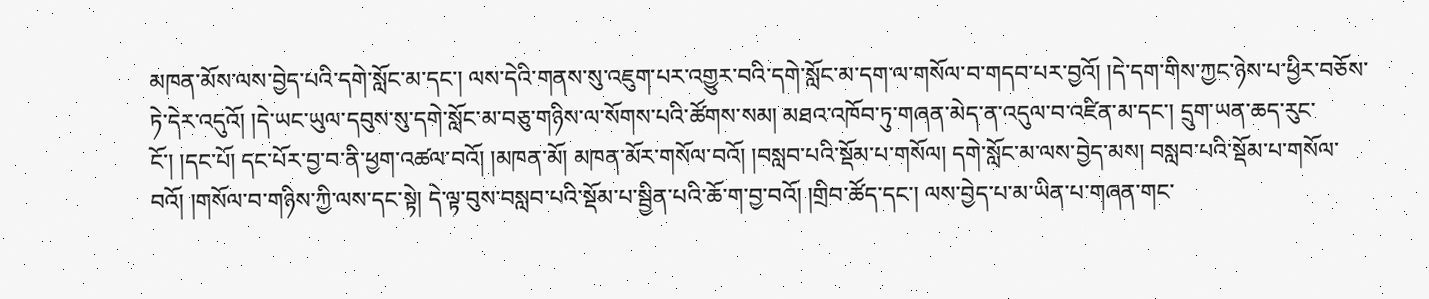མཁན་མོས་ལས་བྱེད་པའི་དགེ་སློང་མ་དང་། ལས་དེའི་གནས་སུ་འཇུག་པར་འགྱུར་བའི་དགེ་སློང་མ་དག་ལ་གསོལ་བ་གདབ་པར་བྱའོ། །དེ་དག་གིས་ཀྱང་ཉེས་པ་ཕྱིར་བཅོས་ཏེ་དེར་འདུའོ། །དེ་ཡང་ཡུལ་དབུས་སུ་དགེ་སློང་མ་བཅུ་གཉིས་ལ་སོགས་པའི་ཚོགས་སམ། མཐའ་འཁོབ་ཏུ་གཞན་མེད་ན་འདུལ་བ་འཛིན་མ་དང་། དྲུག་ཡན་ཆད་རུང་ངོ་། །དང་པོ། དང་པོར་བྱ་བ་ནི་ཕྱག་འཚལ་བའོ། །མཁན་མོ། མཁན་མོར་གསོལ་བའོ། །བསླབ་པའི་སྡོམ་པ་གསོལ། དགེ་སློང་མ་ལས་བྱེད་མས། བསླབ་པའི་སྡོམ་པ་གསོལ་བའོ། །གསོལ་བ་གཉིས་ཀྱི་ལས་དང་སྟེ། དེ་ལྟ་བུས་བསླབ་པའི་སྡོམ་པ་སྦྱིན་པའི་ཆོ་ག་བྱ་བའོ། །གྲིབ་ཚོད་དང་། ལས་བྱེད་པ་མ་ཡིན་པ་གཞན་གང་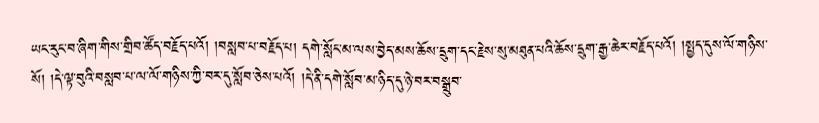ཡང་རུང་བ་ཞིག་གིས་གྲིབ་ཚོད་བརྗོད་པའོ། །བསླབ་པ་བརྗོད་པ། དགེ་སློང་མ་ལས་བྱེད་མས་ཆོས་དྲུག་དང་རྗེས་སུ་མཐུན་པའི་ཆོས་དྲུག་རྒྱ་ཆེར་བརྗོད་པའོ། །སྤྱད་དུས་ལོ་གཉིས་སོ། །དེ་ལྟ་བུའི་བསླབ་པ་ལ་ལོ་གཉིས་ཀྱི་བར་དུ་སློབ་ཅེས་པའོ། །དེ་ནི་དགེ་སློབ་མ་ཉིད་དུ་ཉེ་བར་བསྒྲུབ་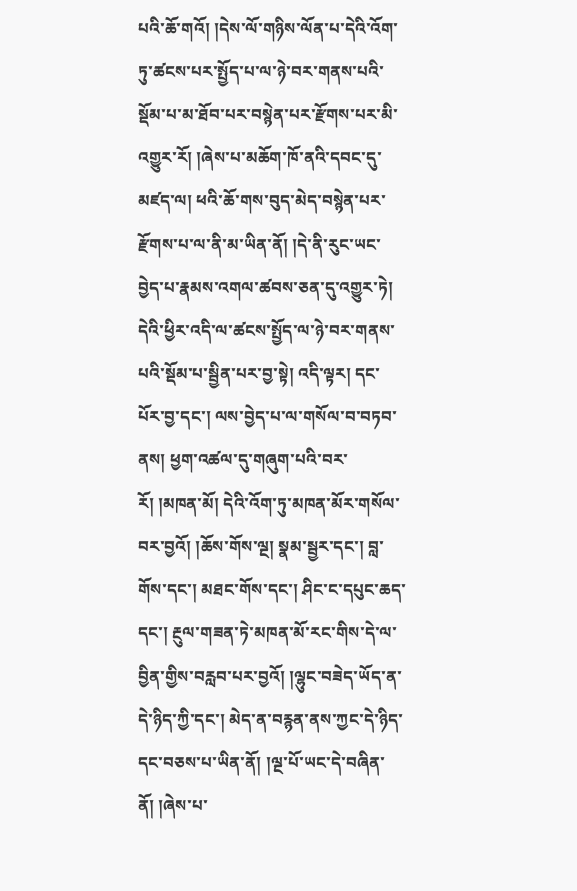པའི་ཆོ་གའོ། །དེས་ལོ་གཉིས་ལོན་པ་དེའི་འོག་ཏུ་ཚངས་པར་སྤྱོད་པ་ལ་ཉེ་བར་གནས་པའི་སྡོམ་པ་མ་ཐོབ་པར་བསྙེན་པར་རྫོགས་པར་མི་འགྱུར་རོ། །ཞེས་པ་མཆོག་ཁོ་ནའི་དབང་དུ་མཛད་ལ། ཕའི་ཆོ་གས་བུད་མེད་བསྙེན་པར་རྫོགས་པ་ལ་ནི་མ་ཡིན་ནོ། །དེ་ནི་རུང་ཡང་བྱེད་པ་རྣམས་འགལ་ཚབས་ཅན་དུ་འགྱུར་ཏེ། དེའི་ཕྱིར་འདི་ལ་ཚངས་སྤྱོད་ལ་ཉེ་བར་གནས་པའི་སྡོམ་པ་སྦྱིན་པར་བྱ་སྟེ། འདི་ལྟར། དང་པོར་བྱ་དང་། ལས་བྱེད་པ་ལ་གསོལ་བ་བཏབ་ནས། ཕྱག་འཚལ་དུ་གཞུག་པའི་བར་རོ། །མཁན་མོ། དེའི་འོག་ཏུ་མཁན་མོར་གསོལ་བར་བྱའོ། །ཆོས་གོས་ལྔ། སྣམ་སྦྱར་དང་། བླ་གོས་དང་། མཐང་གོས་དང་། ཤིང་ང་དཔུང་ཆད་དང་། རྔུལ་གཟན་ཏེ་མཁན་མོ་རང་གིས་དེ་ལ་བྱིན་གྱིས་བརླབ་པར་བྱའོ། །ལྷུང་བཟེད་ཡོད་ན་དེ་ཉིད་ཀྱི་དང་། མེད་ན་བརྙན་ནས་ཀྱང་དེ་ཉིད་དང་བཅས་པ་ཡིན་ནོ། །ལྔ་པོ་ཡང་དེ་བཞིན་ནོ། །ཞེས་པ་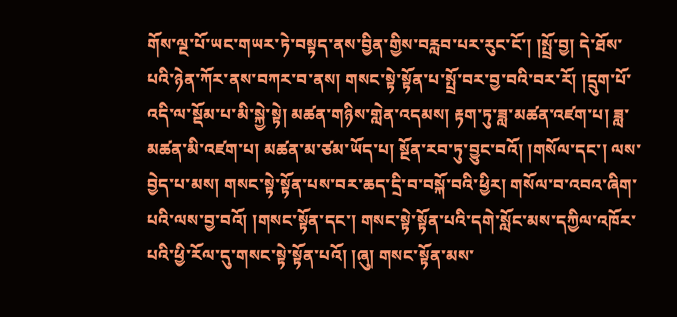གོས་ལྔ་པོ་ཡང་གཡར་ཏེ་བསྟད་ནས་བྱིན་གྱིས་བརླབ་པར་རུང་ངོ་། །སྤྲོ་བྱ། དེ་ཐོས་པའི་ཉེན་ཀོར་ནས་བཀར་བ་ནས། གསང་སྟེ་སྟོན་པ་སྤྲོ་བར་བྱ་བའི་བར་རོ། །དྲུག་པོ་འདི་ལ་སྡོམ་པ་མི་སྐྱེ་སྟེ། མཚན་གཉིས་གླེན་འདམས། རྟག་ཏུ་ཟླ་མཚན་འཛག་པ། ཟླ་མཚན་མི་འཛག་པ། མཚན་མ་ཙམ་ཡོད་པ། སྔོན་རབ་ཏུ་བྱུང་བའོ། །གསོལ་དང་། ལས་བྱེད་པ་མས། གསང་སྟེ་སྟོན་པས་བར་ཆད་དྲི་བ་བསྐོ་བའི་ཕྱིར། གསོལ་བ་འབའ་ཞིག་པའི་ལས་བྱ་བའོ། །གསང་སྟོན་དང་། གསང་སྟེ་སྟོན་པའི་དགེ་སློང་མས་དཀྱིལ་འཁོར་པའི་ཕྱི་རོལ་དུ་གསང་སྟེ་སྟོན་པའོ། །ཞུ། གསང་སྟོན་མས་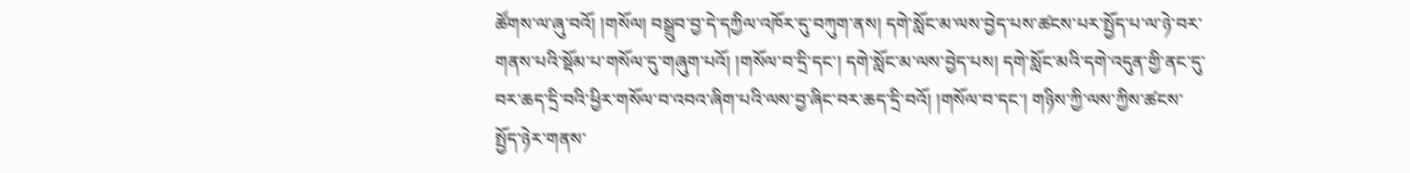ཚོགས་ལ་ཞུ་བའོ། །གསོལ། བསྒྲུབ་བྱ་དེ་དཀྱིལ་འཁོར་དུ་བཀུག་ནས། དགེ་སློང་མ་ལས་བྱེད་པས་ཚངས་པར་སྤྱོད་པ་ལ་ཉེ་བར་གནས་པའི་སྡོམ་པ་གསོལ་དུ་གཞུག་པའོ། །གསོལ་བ་དྲི་དང་། དགེ་སློང་མ་ལས་བྱེད་པས། དགེ་སློང་མའི་དགེ་འདུན་གྱི་ནང་དུ་བར་ཆད་དྲི་བའི་ཕྱིར་གསོལ་བ་འབའ་ཞིག་པའི་ལས་བྱ་ཞིང་བར་ཆད་དྲི་བའོ། །གསོལ་བ་དང་། གཉིས་ཀྱི་ལས་ཀྱིས་ཚངས་སྤྱོད་ཉེར་གནས་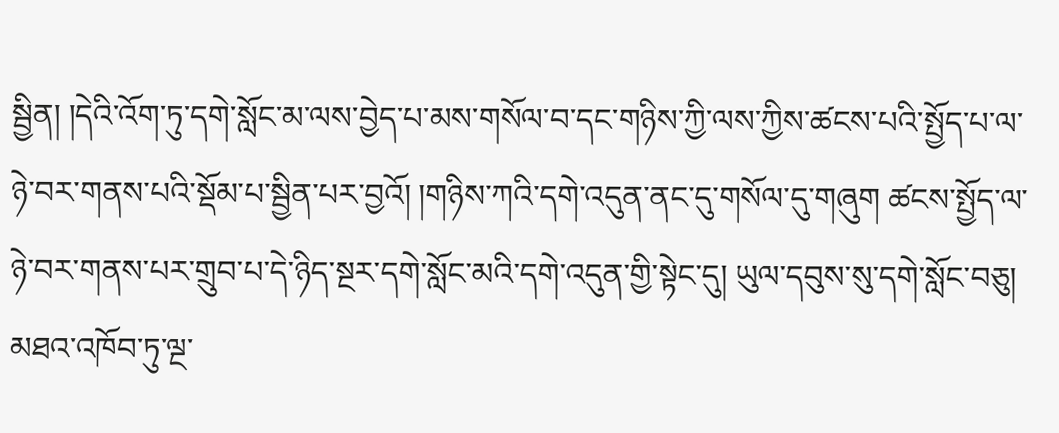སྦྱིན། །དེའི་འོག་ཏུ་དགེ་སློང་མ་ལས་བྱེད་པ་མས་གསོལ་བ་དང་གཉིས་ཀྱི་ལས་ཀྱིས་ཚངས་པའི་སྤྱོད་པ་ལ་ཉེ་བར་གནས་པའི་སྡོམ་པ་སྦྱིན་པར་བྱའོ། །གཉིས་ཀའི་དགེ་འདུན་ནང་དུ་གསོལ་དུ་གཞུག ཚངས་སྤྱོད་ལ་ཉེ་བར་གནས་པར་གྲུབ་པ་དེ་ཉིད་སྔར་དགེ་སློང་མའི་དགེ་འདུན་གྱི་སྟེང་དུ། ཡུལ་དབུས་སུ་དགེ་སློང་བཅུ། མཐའ་འཁོབ་ཏུ་ལྔ་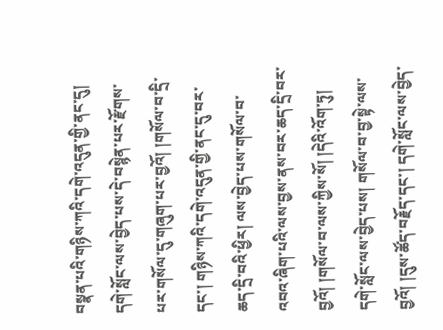བསྣན་པའི་གཉིས་ཀའི་དགེ་འདུན་གྱི་ནང་དུ། དགེ་སློང་ལས་བྱེད་པས་དེ་བསྙེན་པར་རྫོགས་པར་གསོལ་དུ་གཞུག་པར་བྱའོ། །གསོལ་བ་དྲི་དང་། གཉིས་ཀའི་དགེ་འདུན་གྱི་ནང་དུ་བར་ཆད་དྲི་བའི་ཕྱིར། ལས་བྱེད་པས་གསོལ་བ་འབའ་ཞིག་པའི་ལས་བྱས་ནས་བར་ཆད་དྲི་བར་བྱའོ། །གསོལ་བ་ལས་ཀྱིས་སོ། །དེའི་འོག་ཏུ། དགེ་སློང་ལས་བྱེད་པས། གསོལ་བ་བྱ་སྟེ་ལས་བྱའོ། །དུས་ཚོད་བརྗོད་དང་། དགེ་སློང་ལས་བྱེད་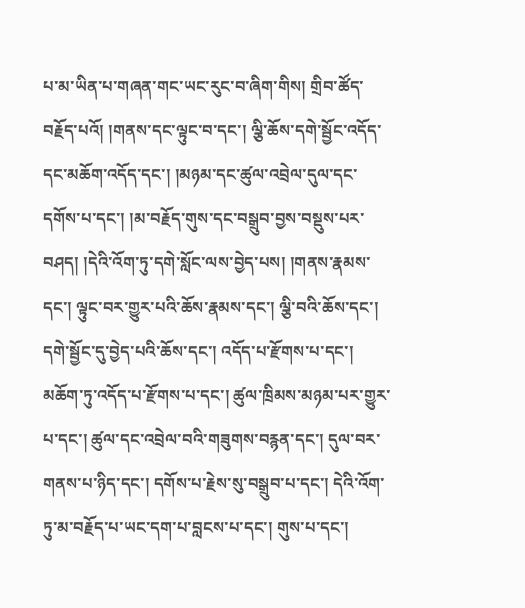པ་མ་ཡིན་པ་གཞན་གང་ཡང་རུང་བ་ཞིག་གིས། གྲིབ་ཚོད་བརྗོད་པའོ། །གནས་དང་ལྟུང་བ་དང་། ལྕི་ཆོས་དགེ་སྦྱོང་འདོད་དང་མཆོག་འདོད་དང་། །མཉམ་དང་ཚུལ་འབྲེལ་དུལ་དང་དགོས་པ་དང་། །མ་བརྗོད་གུས་དང་བསྒྲུབ་བྱས་བསྡུས་པར་བཤད། །དེའི་འོག་ཏུ་དགེ་སློང་ལས་བྱེད་པས། །གནས་རྣམས་དང་། ལྟུང་བར་གྱུར་པའི་ཆོས་རྣམས་དང་། ལྕི་བའི་ཆོས་དང་། དགེ་སྦྱོང་དུ་བྱེད་པའི་ཆོས་དང་། འདོད་པ་རྫོགས་པ་དང་། མཆོག་ཏུ་འདོད་པ་རྫོགས་པ་དང་། ཚུལ་ཁྲིམས་མཉམ་པར་གྱུར་པ་དང་། ཚུལ་དང་འབྲེལ་བའི་གཟུགས་བརྙན་དང་། དུལ་བར་གནས་པ་ཉིད་དང་། དགོས་པ་རྗེས་སུ་བསྒྲུབ་པ་དང་། དེའི་འོག་ཏུ་མ་བརྗོད་པ་ཡང་དག་པ་བླངས་པ་དང་། གུས་པ་དང་།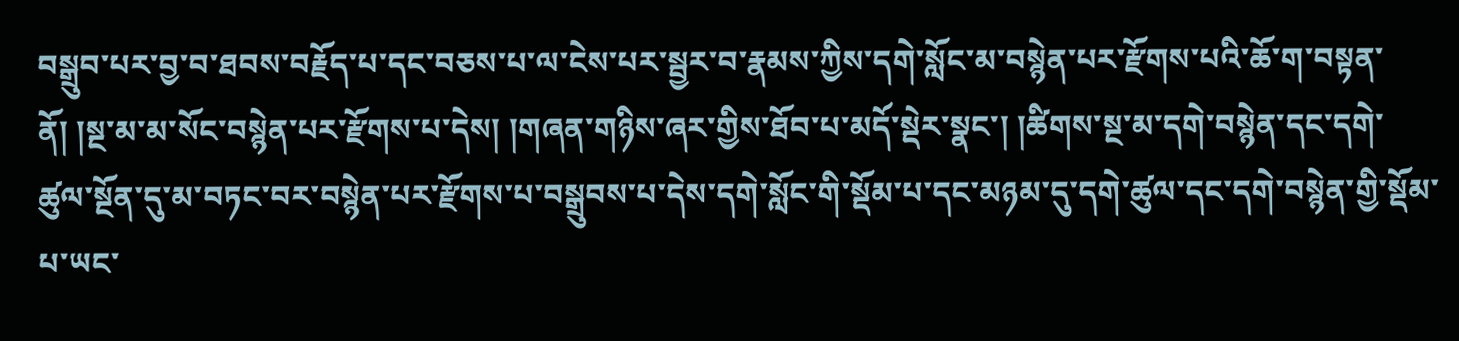བསྒྲུབ་པར་བྱ་བ་ཐབས་བརྗོད་པ་དང་བཅས་པ་ལ་ངེས་པར་སྦྱར་བ་རྣམས་ཀྱིས་དགེ་སློང་མ་བསྙེན་པར་རྫོགས་པའི་ཆོ་ག་བསྟན་ནོ། །སྔ་མ་མ་སོང་བསྙེན་པར་རྫོགས་པ་དེས། །གཞན་གཉིས་ཞར་གྱིས་ཐོབ་པ་མདོ་སྡེར་སྣང་། །ཚིགས་སྔ་མ་དགེ་བསྙེན་དང་དགེ་ཚུལ་སྔོན་དུ་མ་བཏང་བར་བསྙེན་པར་རྫོགས་པ་བསྒྲུབས་པ་དེས་དགེ་སློང་གི་སྡོམ་པ་དང་མཉམ་དུ་དགེ་ཚུལ་དང་དགེ་བསྙེན་གྱི་སྡོམ་པ་ཡང་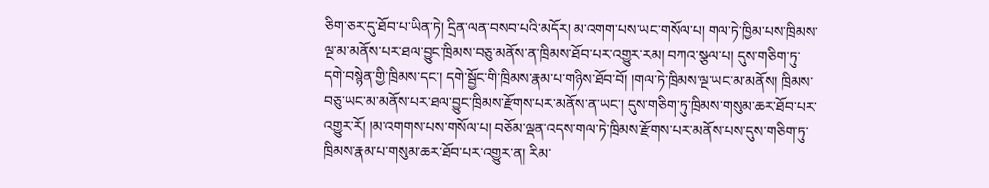ཅིག་ཅར་དུ་ཐོབ་པ་ཡིན་ཏེ། དྲིན་ལན་བསབ་པའི་མདོར། མ་འགག་པས་ཡང་གསོལ་པ། གལ་ཏེ་ཁྱིམ་པས་ཁྲིམས་ལྔ་མ་མནོས་པར་ཐལ་བྱུང་ཁྲིམས་བཅུ་མནོས་ན་ཁྲིམས་ཐོབ་པར་འགྱུར་རམ། བཀའ་སྩལ་པ། དུས་གཅིག་ཏུ་དགེ་བསྙེན་གྱི་ཁྲིམས་དང་། དགེ་སྦྱོང་གི་ཁྲིམས་རྣམ་པ་གཉིས་ཐོབ་བོ། །གལ་ཏེ་ཁྲིམས་ལྔ་ཡང་མ་མནོས། ཁྲིམས་བཅུ་ཡང་མ་མནོས་པར་ཐལ་བྱུང་ཁྲིམས་རྫོགས་པར་མནོས་ན་ཡང་། དུས་གཅིག་ཏུ་ཁྲིམས་གསུམ་ཆར་ཐོབ་པར་འགྱུར་རོ། །མ་འགགས་པས་གསོལ་པ། བཅོམ་ལྡན་འདས་གལ་ཏེ་ཁྲིམས་རྫོགས་པར་མནོས་པས་དུས་གཅིག་ཏུ་ཁྲིམས་རྣམ་པ་གསུམ་ཆར་ཐོབ་པར་འགྱུར་ན། རིམ་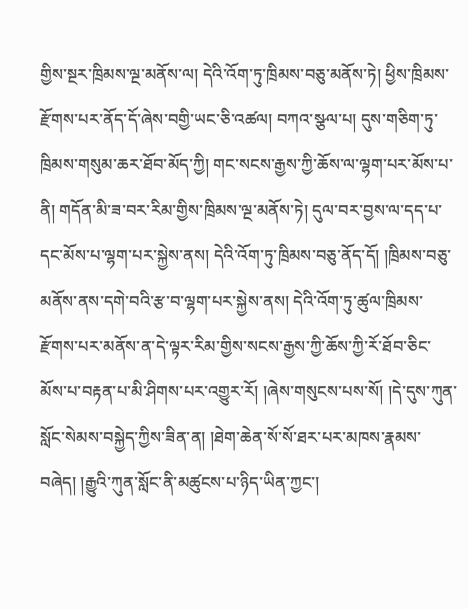གྱིས་སྔར་ཁྲིམས་ལྔ་མནོས་ལ། དེའི་འོག་ཏུ་ཁྲིམས་བཅུ་མནོས་ཏེ། ཕྱིས་ཁྲིམས་རྫོགས་པར་ནོད་དོ་ཞེས་བགྱི་ཡང་ཅི་འཚལ། བཀའ་སྩལ་པ། དུས་གཅིག་ཏུ་ཁྲིམས་གསུམ་ཆར་ཐོབ་མོད་ཀྱི། གང་སངས་རྒྱས་ཀྱི་ཆོས་ལ་ལྷག་པར་མོས་པ་ནི། གདོན་མི་ཟ་བར་རིམ་གྱིས་ཁྲིམས་ལྔ་མནོས་ཏེ། དུལ་བར་བྱས་ལ་དད་པ་དང་མོས་པ་ལྷག་པར་སྐྱེས་ནས། དེའི་འོག་ཏུ་ཁྲིམས་བཅུ་ནོད་དོ། །ཁྲིམས་བཅུ་མནོས་ནས་དགེ་བའི་རྩ་བ་ལྷག་པར་སྐྱེས་ནས། དེའི་འོག་ཏུ་ཚུལ་ཁྲིམས་རྫོགས་པར་མནོས་ན་དེ་ལྟར་རིམ་གྱིས་སངས་རྒྱས་ཀྱི་ཆོས་ཀྱི་རོ་ཐོབ་ཅིང་མོས་པ་བརྟན་པ་མི་ཤིགས་པར་འགྱུར་རོ། །ཞེས་གསུངས་པས་སོ། །དེ་དུས་ཀུན་སློང་སེམས་བསྐྱེད་ཀྱིས་ཟིན་ན། །ཐེག་ཆེན་སོ་སོ་ཐར་པར་མཁས་རྣམས་བཞེད། །རྒྱུའི་ཀུན་སློང་ནི་མཚུངས་པ་ཉིད་ཡིན་ཀྱང་།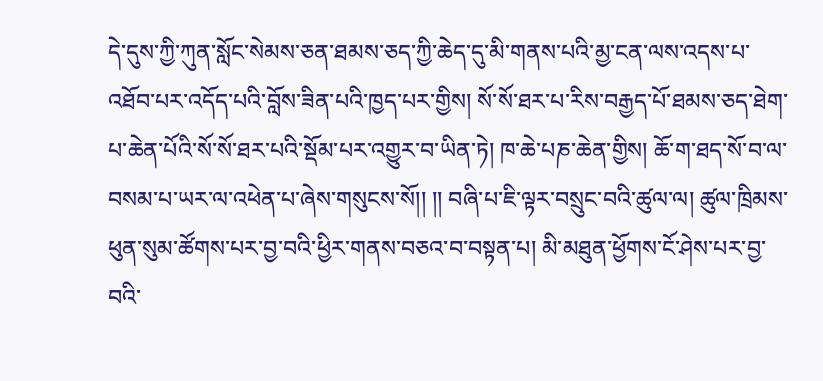དེ་དུས་ཀྱི་ཀུན་སློང་སེམས་ཅན་ཐམས་ཅད་ཀྱི་ཆེད་དུ་མི་གནས་པའི་མྱ་ངན་ལས་འདས་པ་འཐོབ་པར་འདོད་པའི་བློས་ཟིན་པའི་ཁྱད་པར་གྱིས། སོ་སོ་ཐར་པ་རིས་བརྒྱད་པོ་ཐམས་ཅད་ཐེག་པ་ཆེན་པོའི་སོ་སོ་ཐར་པའི་སྡོམ་པར་འགྱུར་བ་ཡིན་ཏེ། ཁ་ཆེ་པཎ་ཆེན་གྱིས། ཆོ་ག་ཐད་སོ་བ་ལ་བསམ་པ་ཡར་ལ་འཕེན་པ་ཞེས་གསུངས་སོ།། །། བཞི་པ་ཇི་ལྟར་བསྲུང་བའི་ཚུལ་ལ། ཚུལ་ཁྲིམས་ཕུན་སུམ་ཚོགས་པར་བྱ་བའི་ཕྱིར་གནས་བཅའ་བ་བསྟན་པ། མི་མཐུན་ཕྱོགས་ངོ་ཤེས་པར་བྱ་བའི་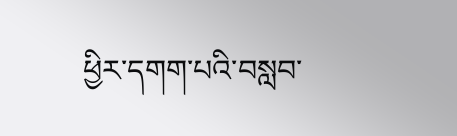ཕྱིར་དགག་པའི་བསླབ་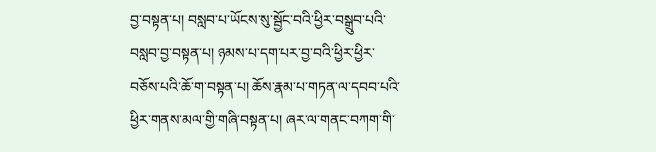བྱ་བསྟན་པ། བསླབ་པ་ཡོངས་སུ་སྦྱོང་བའི་ཕྱིར་བསྒྲུབ་པའི་བསླབ་བྱ་བསྟན་པ། ཉམས་པ་དག་པར་བྱ་བའི་ཕྱིར་ཕྱིར་བཅོས་པའི་ཆོ་ག་བསྟན་པ། ཆོས་རྣམ་པ་གཏན་ལ་དབབ་པའི་ཕྱིར་གནས་མལ་གྱི་གཞི་བསྟན་པ། ཞར་ལ་གནང་བཀག་གི་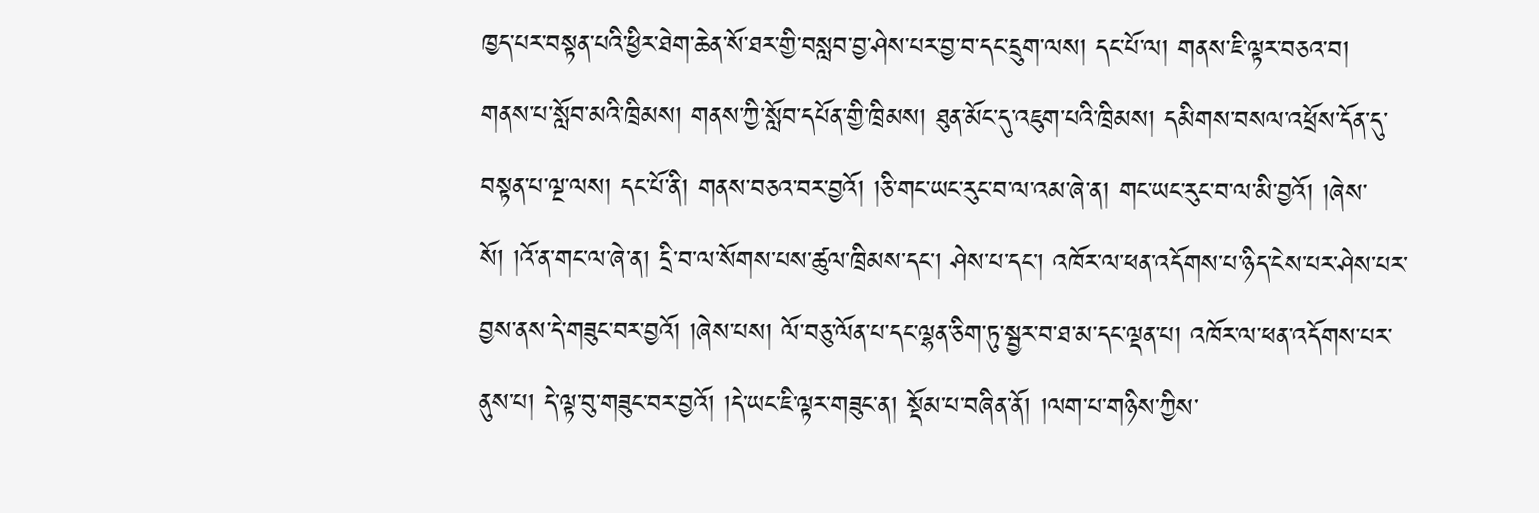ཁྱད་པར་བསྟན་པའི་ཕྱིར་ཐེག་ཆེན་སོ་ཐར་གྱི་བསླབ་བྱ་ཤེས་པར་བྱ་བ་དང་དྲུག་ལས། དང་པོ་ལ། གནས་ཇི་ལྟར་བཅའ་བ། གནས་པ་སློབ་མའི་ཁྲིམས། གནས་ཀྱི་སློབ་དཔོན་གྱི་ཁྲིམས། ཐུན་མོང་དུ་འཇུག་པའི་ཁྲིམས། དམིགས་བསལ་འཕྲོས་དོན་དུ་བསྟན་པ་ལྔ་ལས། དང་པོ་ནི། གནས་བཅའ་བར་བྱའོ། །ཅི་གང་ཡང་རུང་བ་ལ་འམ་ཞེ་ན། གང་ཡང་རུང་བ་ལ་མི་བྱའོ། །ཞེས་སོ། །འོ་ན་གང་ལ་ཞེ་ན། དྲི་བ་ལ་སོགས་པས་ཚུལ་ཁྲིམས་དང་། ཤེས་པ་དང་། འཁོར་ལ་ཕན་འདོགས་པ་ཉིད་ངེས་པར་ཤེས་པར་བྱས་ནས་དེ་གཟུང་བར་བྱའོ། །ཞེས་པས། ལོ་བཅུ་ལོན་པ་དང་ལྷན་ཅིག་ཏུ་སྦྱར་བ་ཐ་མ་དང་ལྡན་པ། འཁོར་ལ་ཕན་འདོགས་པར་ནུས་པ། དེ་ལྟ་བུ་གཟུང་བར་བྱའོ། །དེ་ཡང་ཇི་ལྟར་གཟུང་ན། སྡོམ་པ་བཞིན་ནོ། །ལག་པ་གཉིས་ཀྱིས་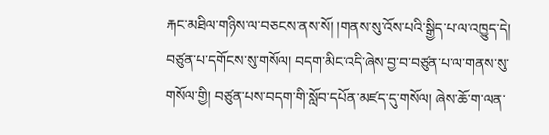རྐང་མཐིལ་གཉིས་ལ་བཅངས་ནས་སོ། །གནས་སུ་འོས་པའི་སྒྱིད་པ་ལ་འཁྱུད་དེ། བཙུན་པ་དགོངས་སུ་གསོལ། བདག་མིང་འདི་ཞེས་བྱ་བ་བཙུན་པ་ལ་གནས་སུ་གསོལ་གྱི། བཙུན་པས་བདག་གི་སློབ་དཔོན་མཛད་དུ་གསོལ། ཞེས་ཆོ་ག་ལན་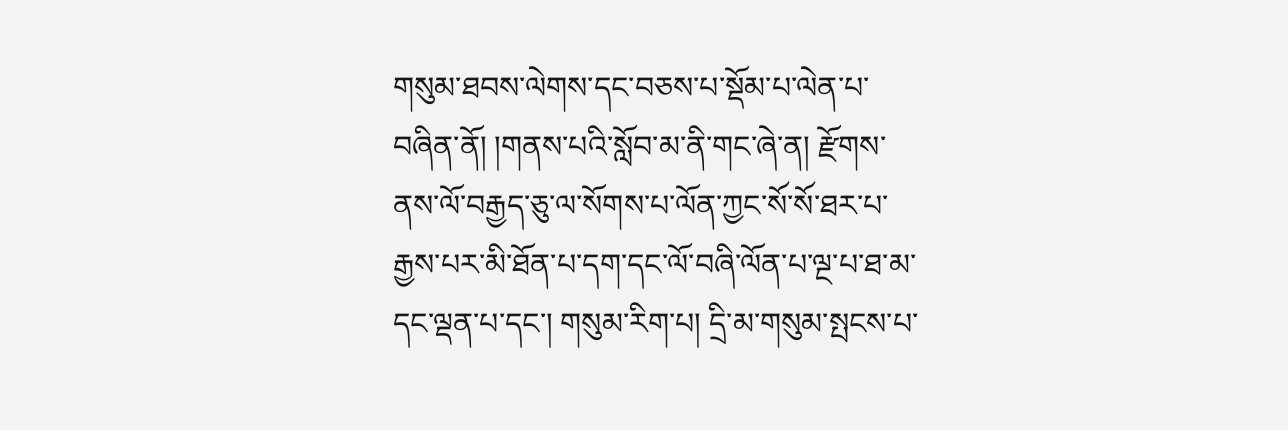གསུམ་ཐབས་ལེགས་དང་བཅས་པ་སྡོམ་པ་ལེན་པ་བཞིན་ནོ། །གནས་པའི་སློབ་མ་ནི་གང་ཞེ་ན། རྫོགས་ནས་ལོ་བརྒྱད་ཅུ་ལ་སོགས་པ་ལོན་ཀྱང་སོ་སོ་ཐར་པ་རྒྱས་པར་མི་ཐོན་པ་དག་དང་ལོ་བཞི་ལོན་པ་ལྔ་པ་ཐ་མ་དང་ལྡན་པ་དང་། གསུམ་རིག་པ། དྲི་མ་གསུམ་སྤངས་པ་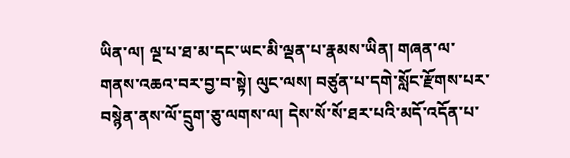ཡིན་ལ། ལྔ་པ་ཐ་མ་དང་ཡང་མི་ལྡན་པ་རྣམས་ཡིན། གཞན་ལ་གནས་འཆའ་བར་བྱ་བ་སྟེ། ལུང་ལས། བཙུན་པ་དགེ་སློང་རྫོགས་པར་བསྙེན་ནས་ལོ་དྲུག་ཅུ་ལགས་ལ། དེས་སོ་སོ་ཐར་པའི་མདོ་འདོན་པ་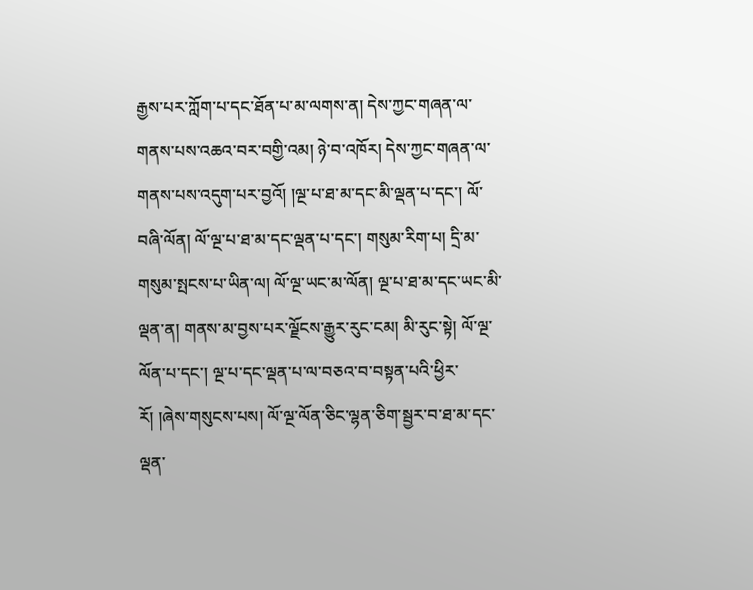རྒྱས་པར་ཀློག་པ་དང་ཐོན་པ་མ་ལགས་ན། དེས་ཀྱང་གཞན་ལ་གནས་པས་འཆའ་བར་བགྱི་འམ། ཉེ་བ་འཁོར། དེས་ཀྱང་གཞན་ལ་གནས་པས་འདུག་པར་བྱའོ། །ལྔ་པ་ཐ་མ་དང་མི་ལྡན་པ་དང་། ལོ་བཞི་ལོན། ལོ་ལྔ་པ་ཐ་མ་དང་ལྡན་པ་དང་། གསུམ་རིག་པ། དྲི་མ་གསུམ་སྤངས་པ་ཡིན་ལ། ལོ་ལྔ་ཡང་མ་ལོན། ལྔ་པ་ཐ་མ་དང་ཡང་མི་ལྡན་ན། གནས་མ་བྱས་པར་ལྗོངས་རྒྱུར་རུང་ངམ། མི་རུང་སྟེ། ལོ་ལྔ་ལོན་པ་དང་། ལྔ་པ་དང་ལྡན་པ་ལ་བཅའ་བ་བསྟན་པའི་ཕྱིར་རོ། །ཞེས་གསུངས་པས། ལོ་ལྔ་ལོན་ཅིང་ལྷན་ཅིག་སྦྱར་བ་ཐ་མ་དང་ལྡན་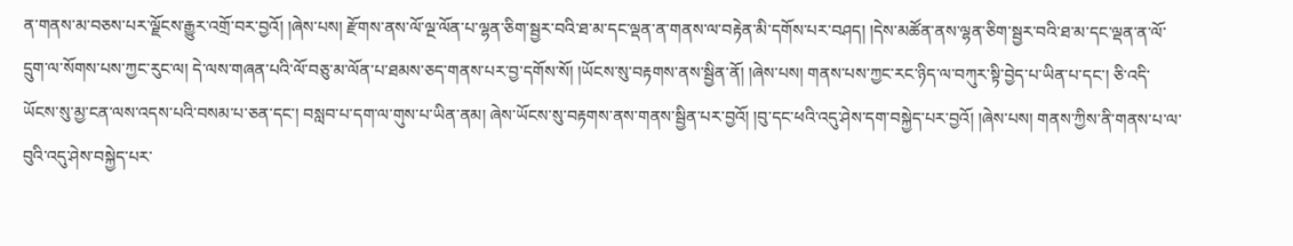ན་གནས་མ་བཅས་པར་ལྗོངས་རྒྱུར་འགྲོ་བར་བྱའོ། །ཞེས་པས། རྫོགས་ནས་ལོ་ལྔ་ལོན་པ་ལྷན་ཅིག་སྦྱར་བའི་ཐ་མ་དང་ལྡན་ན་གནས་ལ་བརྟེན་མི་དགོས་པར་བཤད། །དེས་མཚོན་ནས་ལྷན་ཅིག་སྦྱར་བའི་ཐ་མ་དང་ལྡན་ན་ལོ་དྲུག་ལ་སོགས་པས་ཀྱང་རུང་ལ། དེ་ལས་གཞན་པའི་ལོ་བཅུ་མ་ལོན་པ་ཐམས་ཅད་གནས་པར་བྱ་དགོས་སོ། །ཡོངས་སུ་བརྟགས་ནས་སྦྱིན་ནོ། །ཞེས་པས། གནས་པས་ཀྱང་རང་ཉིད་ལ་བཀུར་སྟི་བྱེད་པ་ཡིན་པ་དང་། ཅི་འདི་ཡོངས་སུ་མྱ་ངན་ལས་འདས་པའི་བསམ་པ་ཅན་དང་། བསླབ་པ་དག་ལ་གུས་པ་ཡིན་ནམ། ཞེས་ཡོངས་སུ་བརྟགས་ནས་གནས་སྦྱིན་པར་བྱའོ། །བུ་དང་ཕའི་འདུ་ཤེས་དག་བསྐྱེད་པར་བྱའོ། །ཞེས་པས། གནས་ཀྱིས་ནི་གནས་པ་ལ་བུའི་འདུ་ཤེས་བསྐྱེད་པར་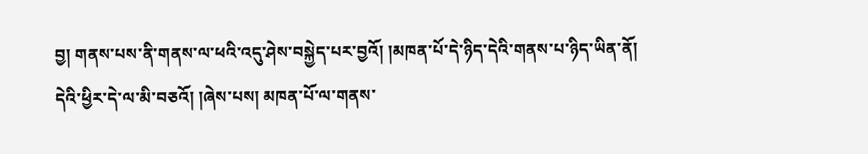བྱ། གནས་པས་ནི་གནས་ལ་ཕའི་འདུ་ཤེས་བསྐྱེད་པར་བྱའོ། །མཁན་པོ་དེ་ཉིད་དེའི་གནས་པ་ཉིད་ཡིན་ནོ། དེའི་ཕྱིར་དེ་ལ་མི་བཅའོ། །ཞེས་པས། མཁན་པོ་ལ་གནས་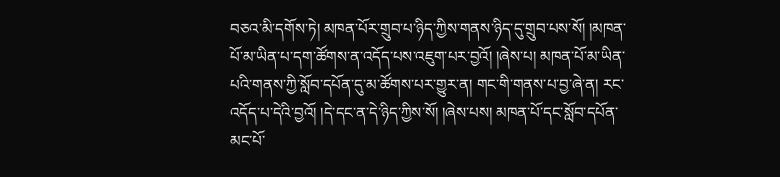བཅའ་མི་དགོས་ཏེ། མཁན་པོར་གྲུབ་པ་ཉིད་ཀྱིས་གནས་ཉིད་དུ་གྲུབ་པས་སོ། །མཁན་པོ་མ་ཡིན་པ་དག་ཚོགས་ན་འདོད་པས་འཇུག་པར་བྱའོ། །ཞེས་པ། མཁན་པོ་མ་ཡིན་པའི་གནས་ཀྱི་སློབ་དཔོན་དུ་མ་ཚོགས་པར་གྱུར་ན། གང་གི་གནས་པ་བྱ་ཞེ་ན། རང་འདོད་པ་དེའི་བྱའོ། །དེ་དང་ན་དེ་ཉིད་ཀྱིས་སོ། །ཞེས་པས། མཁན་པོ་དང་སློབ་དཔོན་མང་པོ་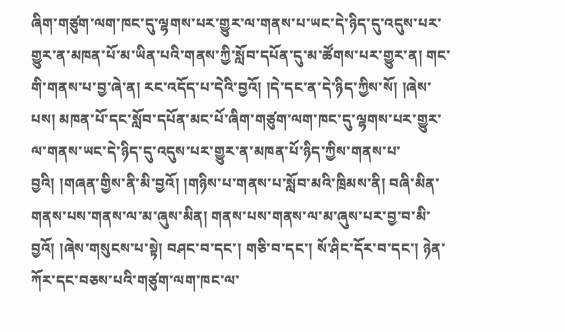ཞིག་གཙུག་ལག་ཁང་དུ་ལྷགས་པར་གྱུར་ལ་གནས་པ་ཡང་དེ་ཉིད་དུ་འདུས་པར་གྱུར་ན་མཁན་པོ་མ་ཡིན་པའི་གནས་ཀྱི་སློབ་དཔོན་དུ་མ་ཚོགས་པར་གྱུར་ན། གང་གི་གནས་པ་བྱ་ཞེ་ན། རང་འདོད་པ་དེའི་བྱའོ། །དེ་དང་ན་དེ་ཉིད་ཀྱིས་སོ། །ཞེས་པས། མཁན་པོ་དང་སློབ་དཔོན་མང་པོ་ཞིག་གཙུག་ལག་ཁང་དུ་ལྷགས་པར་གྱུར་ལ་གནས་ཡང་དེ་ཉིད་དུ་འདུས་པར་གྱུར་ན་མཁན་པོ་ཉིད་ཀྱིས་གནས་པ་བྱའི། །གཞན་གྱིས་ནི་མི་བྱའོ། །གཉིས་པ་གནས་པ་སློབ་མའི་ཁྲིམས་ནི། བཞི་མིན་གནས་པས་གནས་ལ་མ་ཞུས་མིན། གནས་པས་གནས་ལ་མ་ཞུས་པར་བྱ་བ་མི་བྱའོ། །ཞེས་གསུངས་པ་སྟེ། བཤང་བ་དང་། གཅི་བ་དང་། སོ་ཤིང་དོར་བ་དང་། ཉེན་ཀོར་དང་བཅས་པའི་གཙུག་ལག་ཁང་ལ་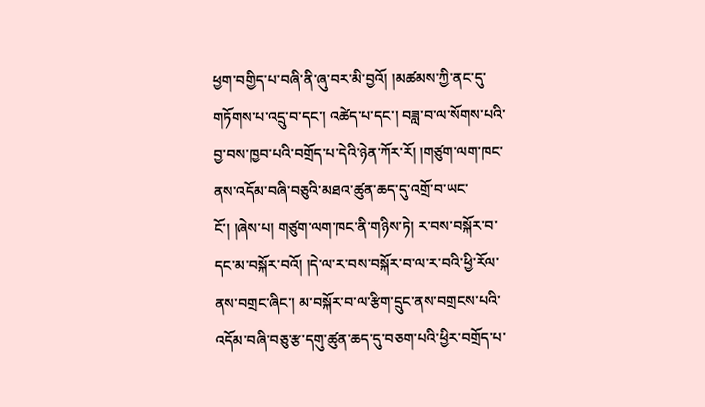ཕྱག་བགྱིད་པ་བཞི་ནི་ཞུ་བར་མི་བྱའོ། །མཚམས་ཀྱི་ནང་དུ་གཏོགས་པ་འདྲུ་བ་དང་། འཚེད་པ་དང་། བཟླ་བ་ལ་སོགས་པའི་བྱ་བས་ཁྱབ་པའི་བགྲོད་པ་དེའི་ཉེན་ཀོར་རོ། །གཙུག་ལག་ཁང་ནས་འདོམ་བཞི་བཅུའི་མཐའ་ཚུན་ཆད་དུ་འགྲོ་བ་ཡང་ངོ་། །ཞེས་པ། གཙུག་ལག་ཁང་ནི་གཉིས་ཏེ། ར་བས་བསྐོར་བ་དང་མ་བསྐོར་བའོ། །དེ་ལ་ར་བས་བསྐོར་བ་ལ་ར་བའི་ཕྱི་རོལ་ནས་བགྲང་ཞིང་། མ་བསྐོར་བ་ལ་རྩིག་དྲུང་ནས་བགྲངས་པའི་འདོམ་བཞི་བཅུ་རྩ་དགུ་ཚུན་ཆད་དུ་བཅག་པའི་ཕྱིར་བགྲོད་པ་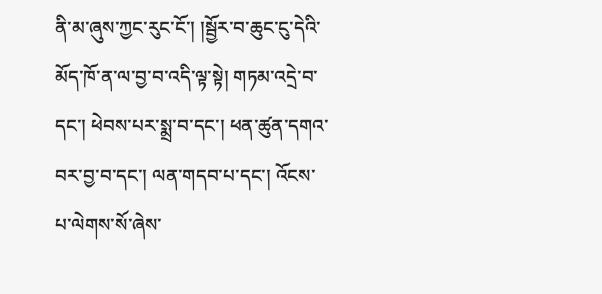ནི་མ་ཞུས་ཀྱང་རུང་ངོ་། །སྦྱོར་བ་ཆུང་ངུ་དེའི་མོད་ཁོ་ན་ལ་བྱ་བ་འདི་ལྟ་སྟེ། གཏམ་འདྲེ་བ་དང་། ཕེབས་པར་སྨྲ་བ་དང་། ཕན་ཚུན་དགའ་བར་བྱ་བ་དང་། ལན་གདབ་པ་དང་། འོངས་པ་ལེགས་སོ་ཞེས་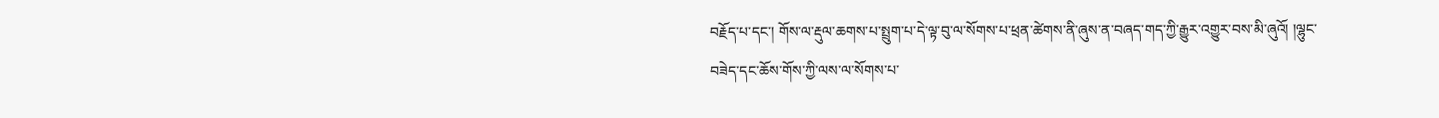བརྗོད་པ་དང་། གོས་ལ་རྡུལ་ཆགས་པ་སྤྲུག་པ་དེ་ལྟ་བུ་ལ་སོགས་པ་ཕྲན་ཚེགས་ནི་ཞུས་ན་བཞད་གད་ཀྱི་རྒྱུར་འགྱུར་བས་མི་ཞུའོ། །ལྷུང་བཟེད་དང་ཆོས་གོས་ཀྱི་ལས་ལ་སོགས་པ་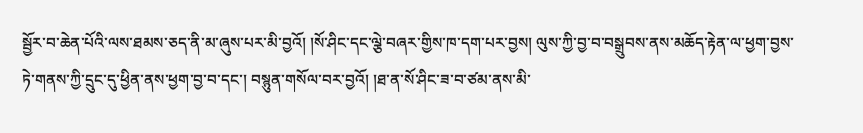སྦྱོར་བ་ཆེན་པོའི་ལས་ཐམས་ཅད་ནི་མ་ཞུས་པར་མི་བྱའོ། །སོ་ཤིང་དང་ལྕེ་བཞར་གྱིས་ཁ་དག་པར་བྱས། ལུས་ཀྱི་བྱ་བ་བསྒྲུབས་ནས་མཆོད་རྟེན་ལ་ཕྱག་བྱས་ཏེ་གནས་ཀྱི་དྲུང་དུ་ཕྱིན་ནས་ཕྱག་བྱ་བ་དང་། བསྙུན་གསོལ་བར་བྱའོ། །ཐ་ན་སོ་ཤིང་ཟ་བ་ཙམ་ནས་མི་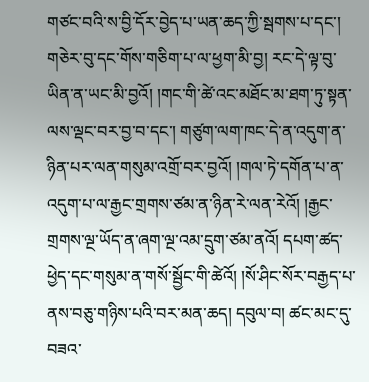གཙང་བའི་ས་བྱི་དོར་བྱེད་པ་ཡན་ཆད་ཀྱི་སྦགས་པ་དང་། གཅེར་བུ་དང་གོས་གཅིག་པ་ལ་ཕྱག་མི་བྱ། རང་དེ་ལྟ་བུ་ཡིན་ན་ཡང་མི་བྱའོ། །གང་གི་ཚེ་འང་མཐོང་མ་ཐག་ཏུ་སྟན་ལས་ལྡང་བར་བྱ་བ་དང་། གཙུག་ལག་ཁང་དེ་ན་འདུག་ན་ཉིན་པར་ལན་གསུམ་འགྲོ་བར་བྱའོ། །གལ་ཏེ་དགོན་པ་ན་འདུག་པ་ལ་རྒྱང་གྲགས་ཙམ་ན་ཉིན་རེ་ལན་རེའོ། །རྒྱང་གྲགས་ལྔ་ཡོད་ན་ཞག་ལྔ་འམ་དྲུག་ཙམ་ནའོ། དཔག་ཚད་ཕྱེད་དང་གསུམ་ན་གསོ་སྦྱོང་གི་ཚེའོ། །སོ་ཤིང་སོར་བརྒྱད་པ་ནས་བཅུ་གཉིས་པའི་བར་མན་ཆད། དབུལ་བ། ཚང་མང་དུ་བཟའ་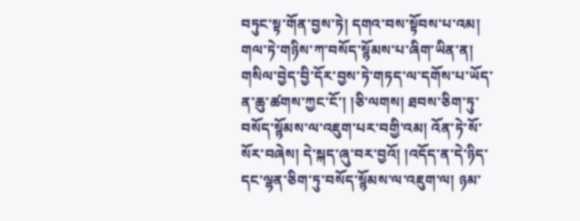བཏུང་སྟ་གོན་བྱས་ཏེ། དགའ་བས་སྟོབས་པ་འམ། གལ་ཏེ་གཉིས་ཀ་བསོད་སྙོམས་པ་ཞིག་ཡིན་ན། གསིལ་བྱེད་བྱི་དོར་བྱས་ཏེ་གཏད་ལ་དགོས་པ་ཡོད་ན་ཆུ་ཚགས་ཀྱང་ངོ་། །ཅི་ལགས། ཐབས་ཅིག་ཏུ་བསོད་སྙོམས་ལ་འཇུག་པར་བགྱི་འམ། འོན་ཏེ་སོ་སོར་བཞེས། དེ་སྐད་ཞུ་བར་བྱའོ། །འདོད་ན་དེ་ཉིད་དང་ལྷན་ཅིག་ཏུ་བསོད་སྙོམས་ལ་འཇུག་ལ། ཉམ་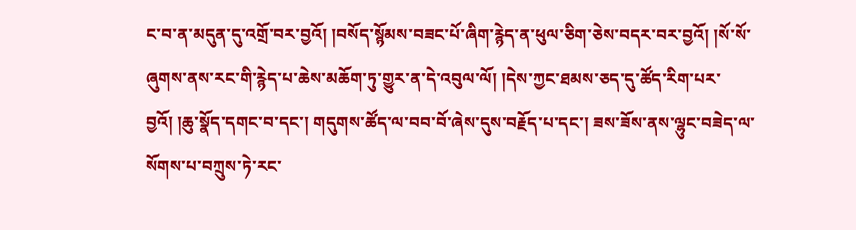ང་བ་ན་མདུན་དུ་འགྲོ་བར་བྱའོ། །བསོད་སྙོམས་བཟང་པོ་ཞིག་རྙེད་ན་ཕུལ་ཅིག་ཅེས་བདར་བར་བྱའོ། །སོ་སོ་ཞུགས་ནས་རང་གི་རྙེད་པ་ཆེས་མཆོག་ཏུ་གྱུར་ན་དེ་འབུལ་ལོ། །དེས་ཀྱང་ཐམས་ཅད་དུ་ཚོད་རིག་པར་བྱའོ། །ཆུ་སྣོད་དགང་བ་དང་། གདུགས་ཚོད་ལ་བབ་བོ་ཞེས་དུས་བརྗོད་པ་དང་། ཟས་ཟོས་ནས་ལྷུང་བཟེད་ལ་སོགས་པ་བཀྲུས་ཏེ་རང་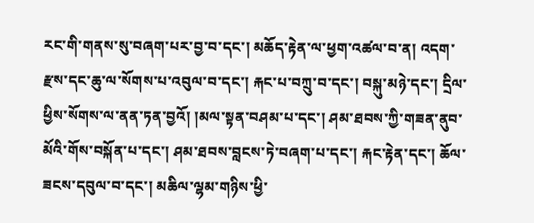རང་གི་གནས་སུ་བཞག་པར་བྱ་བ་དང་། མཆོད་རྟེན་ལ་ཕྱག་འཚལ་བ་ན། འདག་རྫས་དང་ཆུ་ལ་སོགས་པ་འབུལ་བ་དང་། རྐང་པ་བཀྲུ་བ་དང་། བསྐུ་མཉེ་དང་། དྲིལ་ཕྱིས་སོགས་ལ་ནན་ཏན་བྱའོ། །མལ་སྟན་བཤམ་པ་དང་། ཤམ་ཐབས་ཀྱི་གཟན་ནུབ་མོའི་གོས་བསྐོན་པ་དང་། ཤམ་ཐབས་བླངས་ཏེ་བཞག་པ་དང་། རྐང་རྟེན་དང་། ཆོལ་ཟངས་དབུལ་བ་དང་། མཆིལ་ལྷམ་གཉིས་ཕྱི་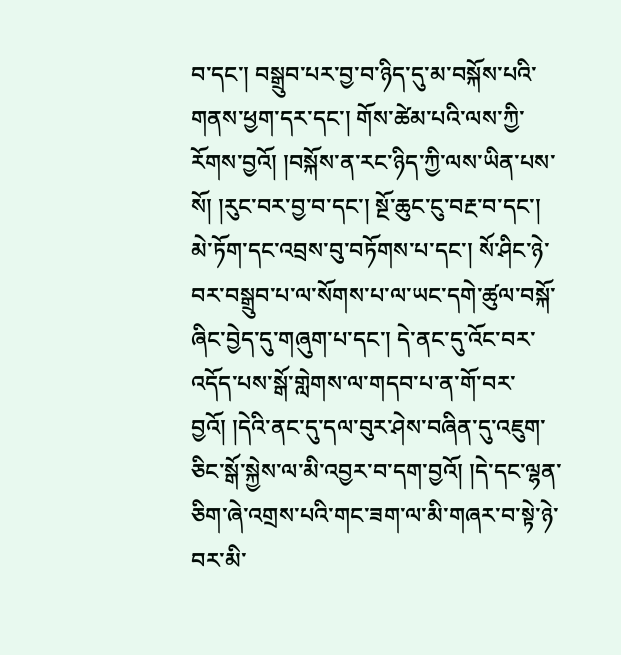བ་དང་། བསྒྲུབ་པར་བྱ་བ་ཉིད་དུ་མ་བསྐོས་པའི་གནས་ཕྱག་དར་དང་། གོས་ཚེམ་པའི་ལས་ཀྱི་རོགས་བྱའོ། །བསྐོས་ན་རང་ཉིད་ཀྱི་ལས་ཡིན་པས་སོ། །རུང་བར་བྱ་བ་དང་། སྔོ་ཆུང་ངུ་བརྔ་བ་དང་། མེ་ཏོག་དང་འབྲས་བུ་བཏོགས་པ་དང་། སོ་ཤིང་ཉེ་བར་བསྒྲུབ་པ་ལ་སོགས་པ་ལ་ཡང་དགེ་ཚུལ་བསྐོ་ཞིང་བྱེད་དུ་གཞུག་པ་དང་། དེ་ནང་དུ་འོང་བར་འདོད་པས་སྒོ་གླེགས་ལ་གདབ་པ་ན་གོ་བར་བྱའོ། །དེའི་ནང་དུ་དལ་བུར་ཤེས་བཞིན་དུ་འཇུག་ཅིང་སྒོ་སྐྱེས་ལ་མི་འབྱར་བ་དག་བྱའོ། །དེ་དང་ལྷན་ཅིག་ཞེ་འགྲས་པའི་གང་ཟག་ལ་མི་གཞར་བ་སྟེ་ཉེ་བར་མི་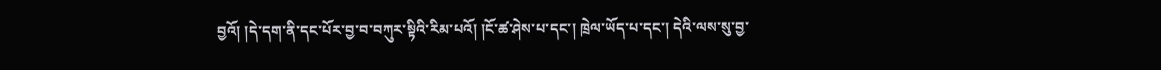བྱའོ། །དེ་དག་ནི་དང་པོར་བྱ་བ་བཀུར་སྟིའི་རིམ་པའོ། །ངོ་ཚ་ཤེས་པ་དང་། ཁྲེལ་ཡོད་པ་དང་། དེའི་ལས་སུ་བྱ་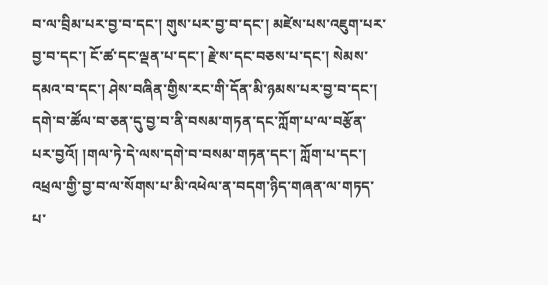བ་ལ་བྲིམ་པར་བྱ་བ་དང་། གུས་པར་བྱ་བ་དང་། མཛེས་པས་འཇུག་པར་བྱ་བ་དང་། ངོ་ཚ་དང་ལྡན་པ་དང་། རྗེ་ས་དང་བཅས་པ་དང་། སེམས་དམའ་བ་དང་། ཤེས་བཞིན་གྱིས་རང་གི་དོན་མི་ཉམས་པར་བྱ་བ་དང་། དགེ་བ་ཚོལ་བ་ཅན་དུ་བྱ་བ་ནི་བསམ་གཏན་དང་ཀློག་པ་ལ་བརྩོན་པར་བྱའོ། །གལ་ཏེ་དེ་ལས་དགེ་བ་བསམ་གཏན་དང་། ཀློག་པ་དང་། འཕྲལ་གྱི་བྱ་བ་ལ་སོགས་པ་མི་འཕེལ་ན་བདག་ཉིད་གཞན་ལ་གཏད་པ་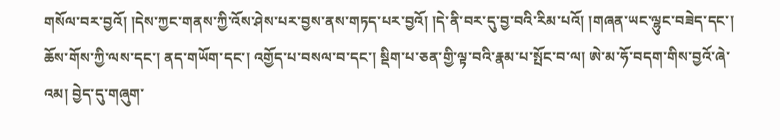གསོལ་བར་བྱའོ། །དེས་ཀྱང་གནས་ཀྱི་འོས་ཤེས་པར་བྱས་ནས་གཏད་པར་བྱའོ། །དེ་ནི་བར་དུ་བྱ་བའི་རིམ་པའོ། །གཞན་ཡང་ལྷུང་བཟེད་དང་། ཆོས་གོས་ཀྱི་ལས་དང་། ནད་གཡོག་དང་། འགྱོད་པ་བསལ་བ་དང་། སྡིག་པ་ཅན་གྱི་ལྟ་བའི་རྣམ་པ་སྤོང་བ་ལ། ཨེ་མ་ཧོ་བདག་གིས་བྱའོ་ཞེ་འམ། བྱེད་དུ་གཞུག་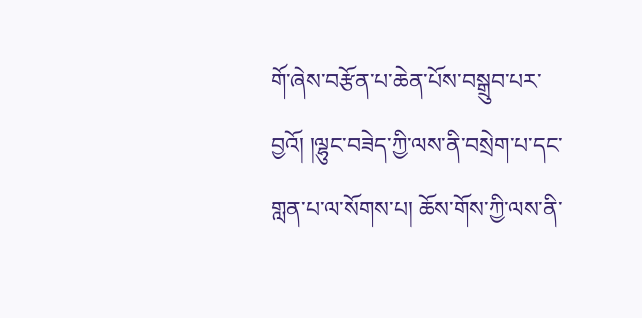གོ་ཞེས་བརྩོན་པ་ཆེན་པོས་བསྒྲུབ་པར་བྱའོ། །ལྷུང་བཟེད་ཀྱི་ལས་ནི་བསྲེག་པ་དང་གླན་པ་ལ་སོགས་པ། ཆོས་གོས་ཀྱི་ལས་ནི་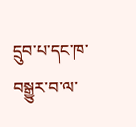དྲུབ་པ་དང་ཁ་བསྒྱུར་བ་ལ་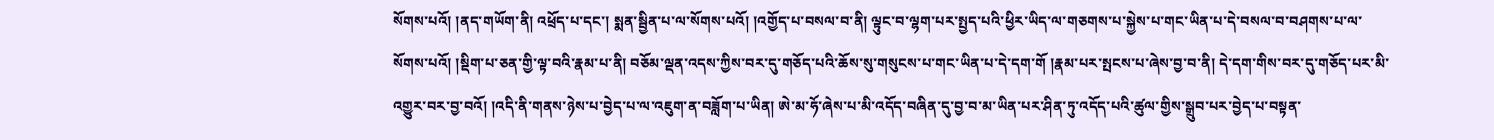སོགས་པའོ། །ནད་གཡོག་ནི། འཕྲོད་པ་དང་། སྨན་སྦྱིན་པ་ལ་སོགས་པའོ། །འགྱོད་པ་བསལ་བ་ནི། ལྟུང་བ་ལྷག་པར་སྤྱད་པའི་ཕྱིར་ཡིད་ལ་གཅགས་པ་སྐྱེས་པ་གང་ཡིན་པ་དེ་བསལ་བ་བཤགས་པ་ལ་སོགས་པའོ། །སྡིག་པ་ཅན་གྱི་ལྟ་བའི་རྣམ་པ་ནི། བཅོམ་ལྡན་འདས་ཀྱིས་བར་དུ་གཅོད་པའི་ཆོས་སུ་གསུངས་པ་གང་ཡིན་པ་དེ་དག་གོ །རྣམ་པར་སྤངས་པ་ཞེས་བྱ་བ་ནི། དེ་དག་གིས་བར་དུ་གཅོད་པར་མི་འགྱུར་བར་བྱ་བའོ། །འདི་ནི་གནས་ཉེས་པ་བྱེད་པ་ལ་འཇུག་ན་བཟློག་པ་ཡིན། ཨེ་མ་ཧོ་ཞེས་པ་མི་འདོད་བཞིན་དུ་བྱ་བ་མ་ཡིན་པར་ཤིན་ཏུ་འདོད་པའི་ཚུལ་གྱིས་སྒྲུབ་པར་བྱེད་པ་བསྟན་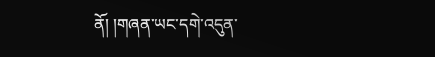ནོ། །གཞན་ཡང་དགེ་འདུན་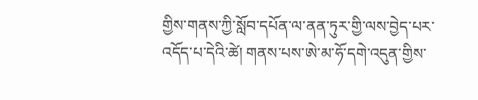གྱིས་གནས་ཀྱི་སློབ་དཔོན་ལ་ནན་ཏུར་གྱི་ལས་བྱེད་པར་འདོད་པ་དེའི་ཚེ། གནས་པས་ཨེ་མ་ཧོ་དགེ་འདུན་གྱིས་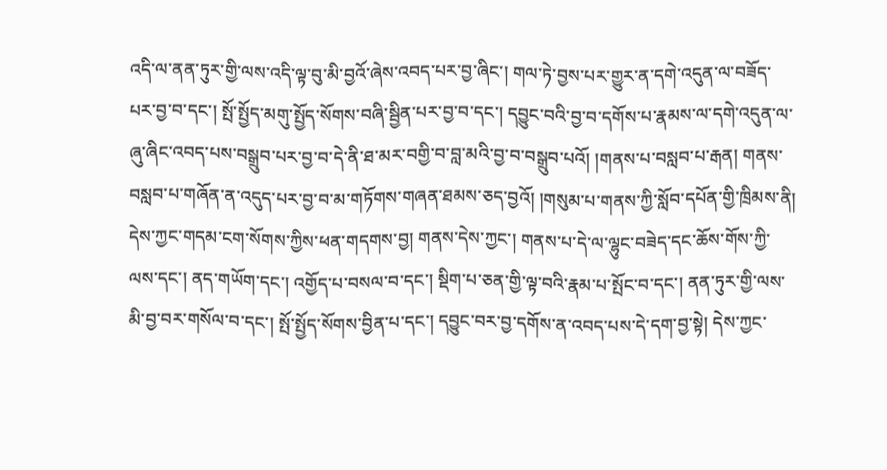འདི་ལ་ནན་ཏུར་གྱི་ལས་འདི་ལྟ་བུ་མི་བྱའོ་ཞེས་འབད་པར་བྱ་ཞིང་། གལ་ཏེ་བྱས་པར་གྱུར་ན་དགེ་འདུན་ལ་བཟོད་པར་བྱ་བ་དང་། སྤོ་སྤྱོད་མགུ་སྤྱོད་སོགས་བཞི་སྦྱིན་པར་བྱ་བ་དང་། དབྱུང་བའི་བྱ་བ་དགོས་པ་རྣམས་ལ་དགེ་འདུན་ལ་ཞུ་ཞིང་འབད་པས་བསྒྲུབ་པར་བྱ་བ་དེ་ནི་ཐ་མར་བགྱི་བ་བླ་མའི་བྱ་བ་བསྒྲུབ་པའོ། །གནས་པ་བསླབ་པ་རྒན། གནས་བསླབ་པ་གཞོན་ན་འདུད་པར་བྱ་བ་མ་གཏོགས་གཞན་ཐམས་ཅད་བྱའོ། །གསུམ་པ་གནས་ཀྱི་སློབ་དཔོན་གྱི་ཁྲིམས་ནི། དེས་ཀྱང་གདམ་ངག་སོགས་ཀྱིས་ཕན་གདགས་བྱ། གནས་དེས་ཀྱང་། གནས་པ་དེ་ལ་ལྷུང་བཟེད་དང་ཆོས་གོས་ཀྱི་ལས་དང་། ནད་གཡོག་དང་། འགྱོད་པ་བསལ་བ་དང་། སྡིག་པ་ཅན་གྱི་ལྟ་བའི་རྣམ་པ་སྤོང་བ་དང་། ནན་ཏུར་གྱི་ལས་མི་བྱ་བར་གསོལ་བ་དང་། སྤོ་སྤྱོད་སོགས་བྱིན་པ་དང་། དབྱུང་བར་བྱ་དགོས་ན་འབད་པས་དེ་དག་བྱ་སྟེ། དེས་ཀྱང་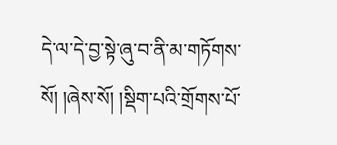དེ་ལ་དེ་བྱ་སྟེ་ཞུ་བ་ནི་མ་གཏོགས་སོ། །ཞེས་སོ། །སྡིག་པའི་གྲོགས་པོ་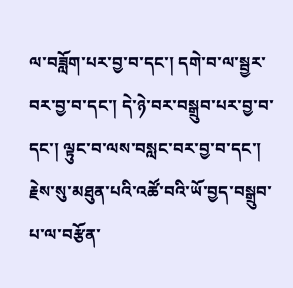ལ་བཟློག་པར་བྱ་བ་དང་། དགེ་བ་ལ་སྦྱར་བར་བྱ་བ་དང་། དེ་ཉེ་བར་བསྒྲུབ་པར་བྱ་བ་དང་། ལྟུང་བ་ལས་བསླང་བར་བྱ་བ་དང་། རྗེས་སུ་མཐུན་པའི་འཚོ་བའི་ཡོ་བྱད་བསྒྲུབ་པ་ལ་བརྩོན་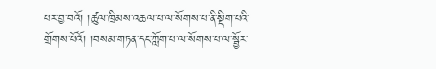པར་བྱ་བའོ། །ཚུལ་ཁྲིམས་འཆལ་པ་ལ་སོགས་པ་ནི་སྡིག་པའི་གྲོགས་པོའོ། །བསམ་གཏན་དང་ཀློག་པ་ལ་སོགས་པ་ལ་སྦྱོར་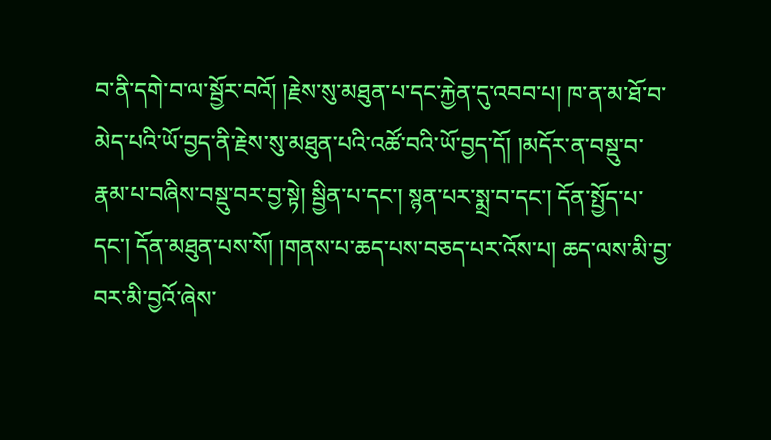བ་ནི་དགེ་བ་ལ་སྦྱོར་བའོ། །རྗེས་སུ་མཐུན་པ་དང་རྐྱེན་དུ་འབབ་པ། ཁ་ན་མ་ཐོ་བ་མེད་པའི་ཡོ་བྱད་ནི་རྗེས་སུ་མཐུན་པའི་འཚོ་བའི་ཡོ་བྱད་དོ། །མདོར་ན་བསྡུ་བ་རྣམ་པ་བཞིས་བསྡུ་བར་བྱ་སྟེ། སྦྱིན་པ་དང་། སྙན་པར་སྨྲ་བ་དང་། དོན་སྤྱོད་པ་དང་། དོན་མཐུན་པས་སོ། །གནས་པ་ཆད་པས་བཅད་པར་འོས་པ། ཆད་ལས་མི་བྱ་བར་མི་བྱའོ་ཞེས་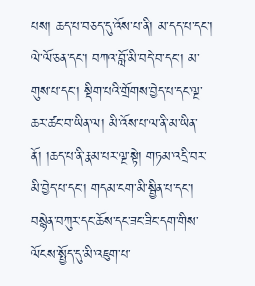པས། ཆད་པ་བཅད་དུ་འོས་པ་ནི། མ་དད་པ་དང་། ལེ་ལོ་ཅན་དང་། བཀའ་བློ་མི་བདེ་བ་དང་། མ་གུས་པ་དང་། སྡིག་པའི་གྲོགས་བྱེད་པ་དང་ལྔ་ཆར་ཚང་བ་ཡིན་ལ། མི་འོས་པ་ལ་ནི་མ་ཡིན་ནོ། །ཆད་པ་ནི་རྣམ་པར་ལྔ་སྟེ། གཏམ་འདྲི་བར་མི་བྱེད་པ་དང་། གདམ་ངག་མི་སྦྱིན་པ་དང་། བསྙེན་བཀུར་དང་ཆོས་དང་ཟང་ཟིང་དག་གིས་ལོངས་སྤྱོད་དུ་མི་འཇུག་པ་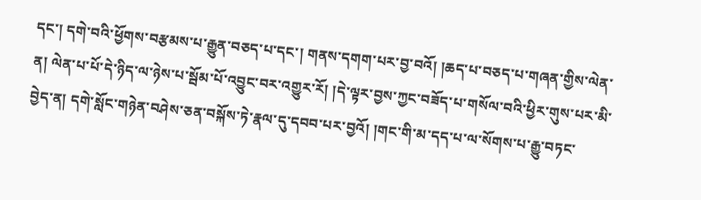དང་། དགེ་བའི་ཕྱོགས་བརྩམས་པ་རྒྱུན་བཅད་པ་དང་། གནས་དགག་པར་བྱ་བའོ། །ཆད་པ་བཅད་པ་གཞན་གྱིས་ལེན་ན། ལེན་པ་པོ་དེ་ཉིད་ལ་ཉེས་པ་སྦོམ་པོ་འབྱུང་བར་འགྱུར་རོ། །དེ་ལྟར་བྱས་ཀྱང་བཟོད་པ་གསོལ་བའི་ཕྱིར་གུས་པར་མི་བྱེད་ན། དགེ་སློང་གཉེན་བཤེས་ཅན་བསྐོས་ཏེ་རྣལ་དུ་དབབ་པར་བྱའོ། །གང་གི་མ་དད་པ་ལ་སོགས་པ་རྒྱུ་བཏང་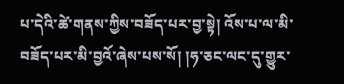པ་དེའི་ཚེ་གནས་ཀྱིས་བཟོད་པར་བྱ་སྟེ། འོས་པ་ལ་མི་བཟོད་པར་མི་བྱའོ་ཞེས་པས་སོ། །ཧ་ཅང་ལང་དུ་གྱུར་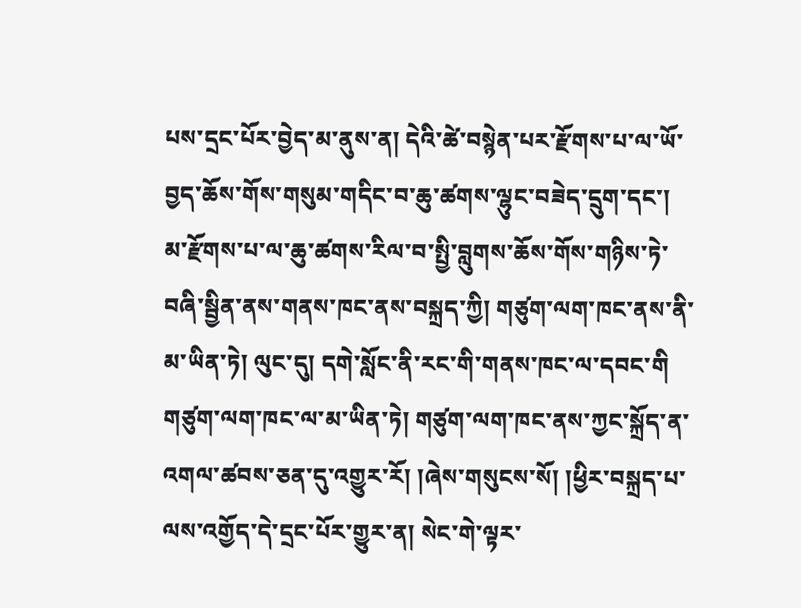པས་དྲང་པོར་བྱེད་མ་ནུས་ན། དེའི་ཚེ་བསྙེན་པར་རྫོགས་པ་ལ་ཡོ་བྱད་ཆོས་གོས་གསུམ་གདིང་བ་ཆུ་ཚགས་ལྷུང་བཟེད་དྲུག་དང་། མ་རྫོགས་པ་ལ་ཆུ་ཚགས་རིལ་བ་སྤྱི་བླུགས་ཆོས་གོས་གཉིས་ཏེ་བཞི་སྦྱིན་ནས་གནས་ཁང་ནས་བསྐྲད་ཀྱི། གཙུག་ལག་ཁང་ནས་ནི་མ་ཡིན་ཏེ། ལུང་དུ། དགེ་སློང་ནི་རང་གི་གནས་ཁང་ལ་དབང་གི གཙུག་ལག་ཁང་ལ་མ་ཡིན་ཏེ། གཙུག་ལག་ཁང་ནས་ཀྱང་སྐྲོད་ན་འགལ་ཚབས་ཅན་དུ་འགྱུར་རོ། །ཞེས་གསུངས་སོ། །ཕྱིར་བསྐྲད་པ་ལས་འགྱོད་དེ་དྲང་པོར་གྱུར་ན། སེང་གེ་ལྟར་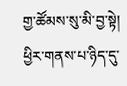གྱ་ཚོམས་སུ་མི་བྱ་སྟེ། ཕྱིར་གནས་པ་ཉིད་དུ་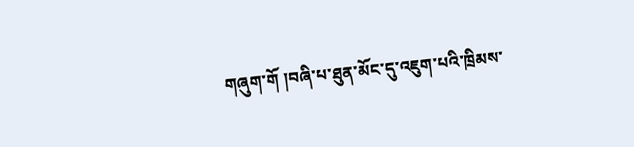གཞུག་གོ །བཞི་པ་ཐུན་མོང་དུ་འཇུག་པའི་ཁྲིམས་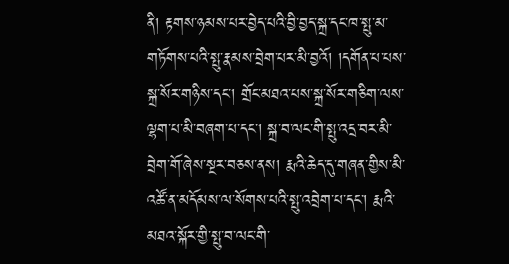ནི། རྟགས་ཉམས་པར་བྱེད་པའི་བྱི་བྱད་སྐྲ་དང་ཁ་སྤུ་མ་གཏོགས་པའི་སྤུ་རྣམས་བྲེག་པར་མི་བྱའོ། །དགོན་པ་པས་སྐྲ་སོར་གཉིས་དང་། གྲོང་མཐའ་པས་སྐྲ་སོར་གཅིག་ལས་ལྷག་པ་མི་བཞག་པ་དང་། སྐྲ་བ་ལང་གི་སྤུ་འདྲ་བར་མི་བྲེག་གོ་ཞེས་སྔར་བཅས་ནས། རྨའི་ཆེད་དུ་གཞན་གྱིས་མི་འཚོ་ན་མདོམས་ལ་སོགས་པའི་སྤུ་འབྲེག་པ་དང་། རྨའི་མཐའ་སྐོར་གྱི་སྤུ་བ་ལང་གི་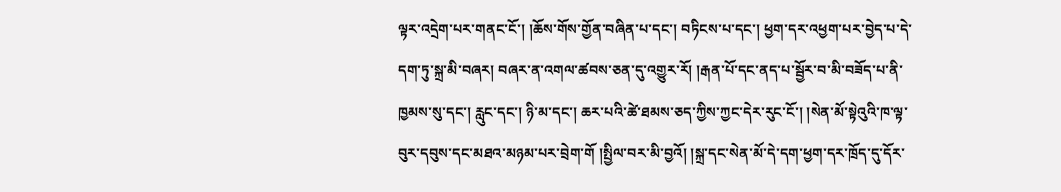ལྟར་འདྲེག་པར་གནང་ངོ་། །ཆོས་གོས་གྱོན་བཞིན་པ་དང་། བཏིངས་པ་དང་། ཕྱག་དར་འཕྱག་པར་བྱེད་པ་དེ་དག་ཏུ་སྐྲ་མི་བཞར། བཞར་ན་འགལ་ཚབས་ཅན་དུ་འགྱུར་རོ། །རྒན་པོ་དང་ནད་པ་སྦྱོར་བ་མི་བཟོད་པ་ནི་ཁྱམས་སུ་དང་། རླུང་དང་། ཉི་མ་དང་། ཆར་པའི་ཚེ་ཐམས་ཅད་ཀྱིས་ཀྱང་དེར་རུང་ངོ་། །སེན་མོ་སྟེའུའི་ཁ་ལྟ་བུར་དབུས་དང་མཐའ་མཉམ་པར་བྲེག་གོ །སྤྱིལ་བར་མི་བྱའོ། །སྐྲ་དང་སེན་མོ་དེ་དག་ཕྱག་དར་ཁྲོད་དུ་དོར་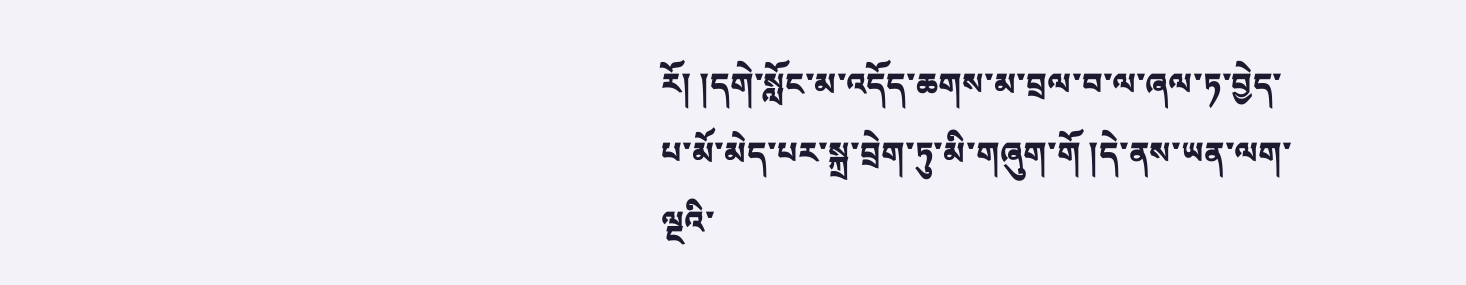རོ། །དགེ་སློང་མ་འདོད་ཆགས་མ་བྲལ་བ་ལ་ཞལ་ཏ་བྱེད་པ་མོ་མེད་པར་སྐྲ་བྲེག་ཏུ་མི་གཞུག་གོ །དེ་ནས་ཡན་ལག་ལྔའི་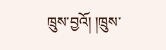ཁྲུས་བྱའོ། །ཁྲུས་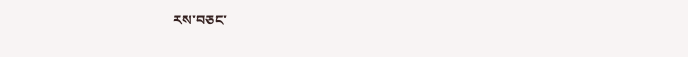རས་བཅང་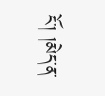ངོ་། །མེད་ན་